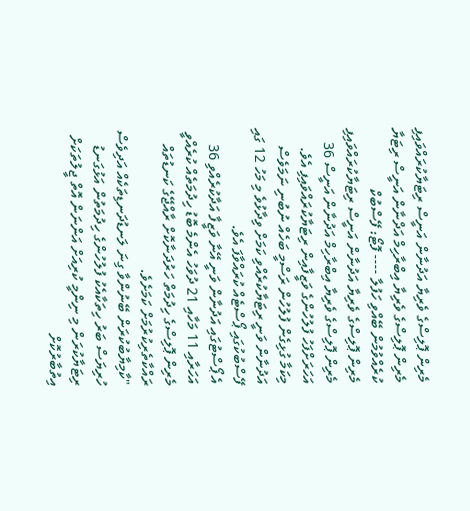މެރިން ޕޮލިސްގެ ވެރިޔާ އަދުނާން އަނީސް ރިޓަޔާކުރައްވައިފި
މެރިން ޕޮލިސްގެ ވެރިޔާ އިބްރާހިމް އަދްނާން އަނީސް ރިޓަޔާ ކުރެއްވުމުން ބޭއްވި ހަފުލާ ---- ފޮޓޯ: ފޭސްބުކް
މެރިން ޕޮލިސްގެ ވެރިޔާ އަދުނާން އަނީސް ރިޓަޔާކުރައްވައިފި
މެރިން ޕޮލިސްގެ ވެރިޔާ އިބްރާހިމް އަދުނާން އަނީސް 36 އަހަރަށްފަހު ފުލުހުންގެ ވަޒީފާއިން ރިޓަޔާކުރައްވައިފި އެވެ.
މިކަމާ ގުޅިގެން ފުލުހުން ރަސްމީ ބަހެއް ނުބުނި ނަމަވެސް އަދުނާން ވަނީ ރިޓަޔާކުރެއްވި ކަމަށް ވިދާޅުވެ މި މަހު 12 ގައި ފޭސްބުކުގައި ޕޯސްޓެއް ކުރައްވާފަ އެވެ.
އެ ޕޯސްޓުގައި އަދުނާން ވަނީ އޭނާ ވަޒީފާ އަދާކުރެއްވި 36 އަހަރާއި 11 މަހާއި 21 ދުވަހު އެންމެ ބޮޑު ހިދުމަތެއް ކުރެއްވީ މެރިން ޕޮލިސްގެ ހިދުމަތް ހަރުދަނާކޮށް ރާއްޖޭގެ ކަނޑުތައް ރައްކާތެރިކުރުމަށް ކަމަށެވެ.
"ކާމިޔާބުކުރަން ބޭނުންވާ ގިނަ ލަނޑުދަނޑިތަކެއް އަދިވެސް ހުރިޔަސް ބަރު ހިތަކާއެކު ފުލުހުންގެ ހިދުމަތުން އަޅުގަނޑު ރިޓަޔާކުރަން މި ނިންމީ ކުރިއަށް އަންނަން އޮތް ޖީލުތަކަށް އިތުބާރުކޮށް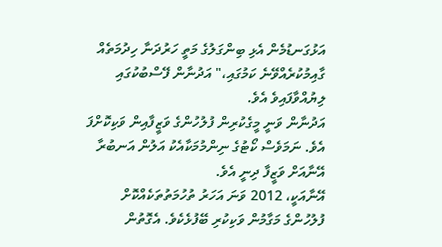އަޅުގަނޑުމެން އެޅި ބިންގަލުގެ މަތީ ހަރުދަނާ ހިދުމަތެއް ގާއިމުކުރެއްވޭނެ ކަމުގައި،" އަދުނާން ފޭސްބުކުގައި ލިޔުއްވާފައިވެ އެވެ.
އަދުނާން ވަނީ މީގެކުރިން ފުލުހުންގެ ވަޒީފާއިން ވަކިކޮށްފަ އެވެ. ނަމަވެސް ކޯޓުގެ ނިންމުމަކާއެކު އަލުން އަނބުރާ އޭނާއަށް ވަޒީފާ ދިނީ އެވެ.
އޭނާއަކީ، 2012 ވަނަ އަހަރު ތުހުމަތުތަކެއްކޮށް ފުލުހުންގެ މަގާމުން ވަކިކުރި ބޭފުޅެކެވެ. އެގޮތުން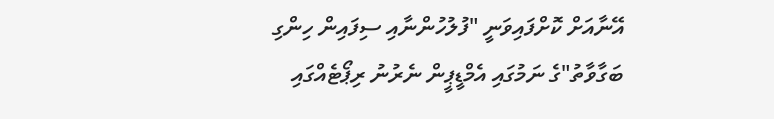އޭނާއަށް ކޮށްފައިވަނީ "ފުލުހުންނާއި ސިފައިން ހިންގި ބަގާވާތު"ގެ ނަމުގައި އެމްޑީޕީން ނެރުނު ރިޕޯޓެއްގައި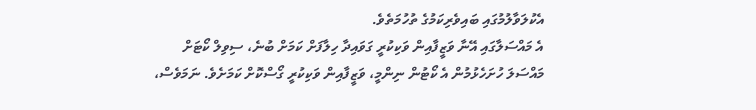އެކުލަވާލުމުގައި ބައިވެރިކަމުގެ ތުހުމަތެވެ.
އެ މައްސަލާގައި އޭނާ ވަޒީފާއިން ވަކިކުރީ ގަވައިދާ ހިލާފަށް ކަމަށް ބުނެ، ސިވިލް ކޯޓަށް މައްސަލަ ހުށަހެޅުމުން އެ ކޯޓުން ނިންމީ، ވަޒީފާއިން ވަކިކުރީ ގޯސްކޮށް ކަމަށެވެ. ނަމަވެސް،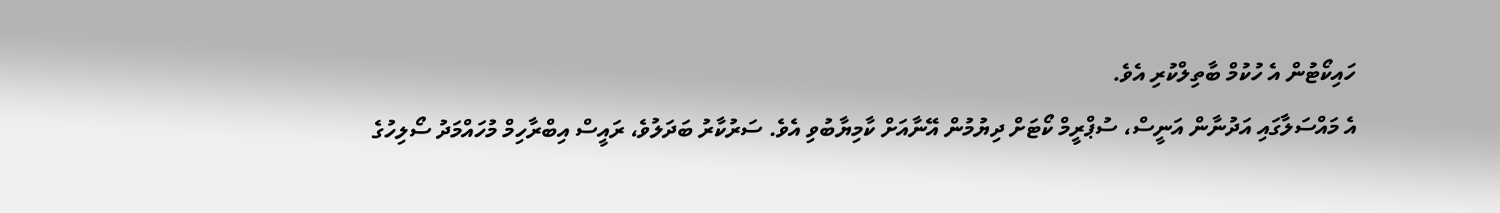ހައިކޯޓުން އެ ހުކުމް ބާތިލްކުރި އެވެ.
އެ މައްސަލާގައި އަދުނާން އަނީސް، ސުޕްރީމް ކޯޓަށް ދިޔުމުން އޭނާއަށް ކާމިޔާބުވި އެވެ. ސަރުކާރު ބަދަލުވެ، ރައީސް އިބްރާހިމް މުހައްމަދު ސޯލިހުގެ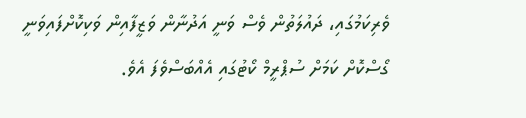ވެރިކަމުގައި، ދައުލަތުން ވެސް ވަނީ އަދުނާން ވަޒީފާއިން ވަކިކޮށްފައިވަނީ ގޯސްކޮށް ކަމަށް ސުޕްރީމް ކޯޓުގައި އެއްބަސްވެފަ އެވެ.